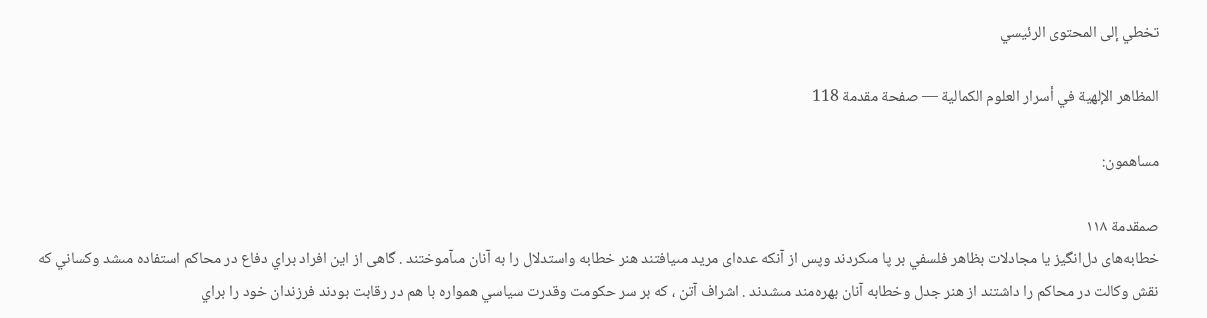تخطي إلى المحتوى الرئيسي

المظاهر الإلهية في أسرار العلوم الكمالية — صفحة مقدمة 118

مساهمون:

صمقدمة ١١٨
خطابه‌هاى دل‌انگيز يا مجادلات بظاهر فلسفي بر پا مىكردند وپس از آنكه عده‌اى مريد مىيافتند هنر خطابه واستدلال را به آنان مىآموختند . گاهى از اين افراد براي دفاع در محاكم استفاده مىشد وكساني كه نقش وكالت در محاكم را داشتند از هنر جدل وخطابه آنان بهره‌مند مىشدند . اشراف آتن ، كه بر سر حكومت وقدرت سياسي همواره با هم در رقابت بودند فرزندان خود را براي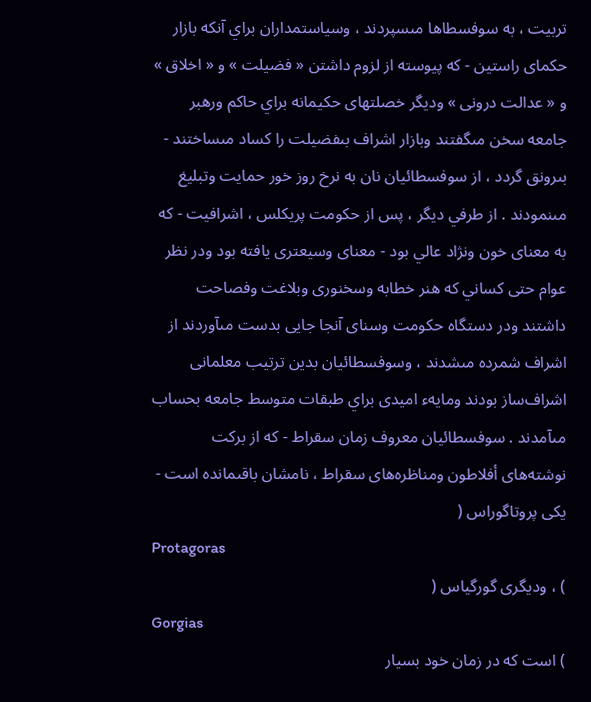تربيت ، به سوفسطاها مىسپردند ، وسياستمداران براي آنكه بازار حكماى راستين - كه پيوسته از لزوم داشتن « فضيلت » و « اخلاق » و « عدالت درونى » وديگر خصلتهاى حكيمانه براي حاكم ورهبر جامعه سخن مىگفتند وبازار اشراف بىفضيلت را كساد مىساختند - بىرونق گردد ، از سوفسطائيان نان به نرخ روز خور حمايت وتبليغ مىنمودند . از طرفي ديگر ، پس از حكومت پريكلس ، اشرافيت - كه به معناى خون ونژاد عالي بود - معناى وسيعترى يافته بود ودر نظر عوام حتى كساني كه هنر خطابه وسخنورى وبلاغت وفصاحت داشتند ودر دستگاه حكومت وسناى آنجا جايى بدست مىآوردند از اشراف شمرده مىشدند ، وسوفسطائيان بدين ترتيب معلمانى اشراف‌ساز بودند ومايهء اميدى براي طبقات متوسط جامعه بحساب مىآمدند . سوفسطائيان معروف زمان سقراط - كه از بركت نوشته‌هاى أفلاطون ومناظره‌هاى سقراط ، نامشان باقىمانده است - يكى پروتاگوراس (
Protagoras
) ، وديگرى گورگياس (
Gorgias
) است كه در زمان خود بسيار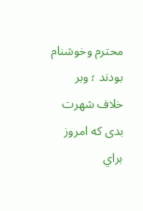محترم وخوشنام بودند ؛ وبر خلاف شهرت بدى كه امروز براي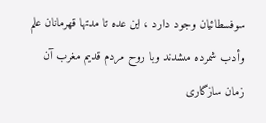سوفسطائيان وجود دارد ، اين عده تا مدتها قهرمانان علم وأدب شمرده مىشدند وبا روح مردم قديم مغرب آن زمان سازگارى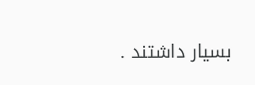بسيار داشتند .